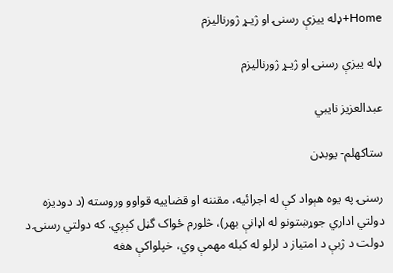Home+ډله ییزې رسنۍ او ژیـړ ژورنالیزم

ډله ییزې رسنۍ او ژیـړ ژورنالیزم

عبدالعزیز نایبي

ستاکهلم- یوبډن

رسنۍ په یوه هېواد کې له اجرائیه، مقننه او قضاییه قواوو وروسته (د دودیزه دولتي اداري جوړښتونو له اډانې بهر)، څلورم ځواک گڼل کېږي. که دولتي رسنۍ د دولت د ژبې د امتیاز د لرلو له کبله مهمې وي، خپلواکې هغه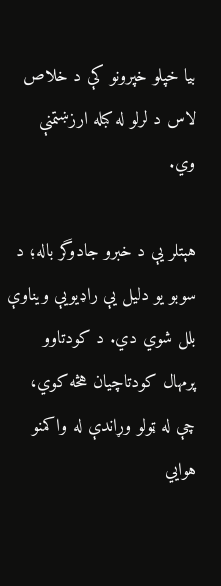بیا خپلو خپرونو کې د خلاص لاس د لرلو له کبله ارزښتمنې وي.

هېتلر یې د خبرو جادوگر باله؛ د سوبو یو دلیل یې راډیویې ویناوې بلل شوي دي. د کودتاوو پرمهال کودتاچیان هڅه کوي، چې له ټولو وړاندې له واکمنو هوايي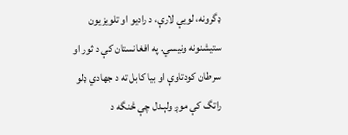ډگرونه، لويې لارې، د رادیو او تلویزیون ستیشنونه ونیسي. په افغانستان کې د ثور او سرطان کودتاوې او بیا کابل ته د جهادي ډلو راتگ کې موږ ولېـدل چې څنگه د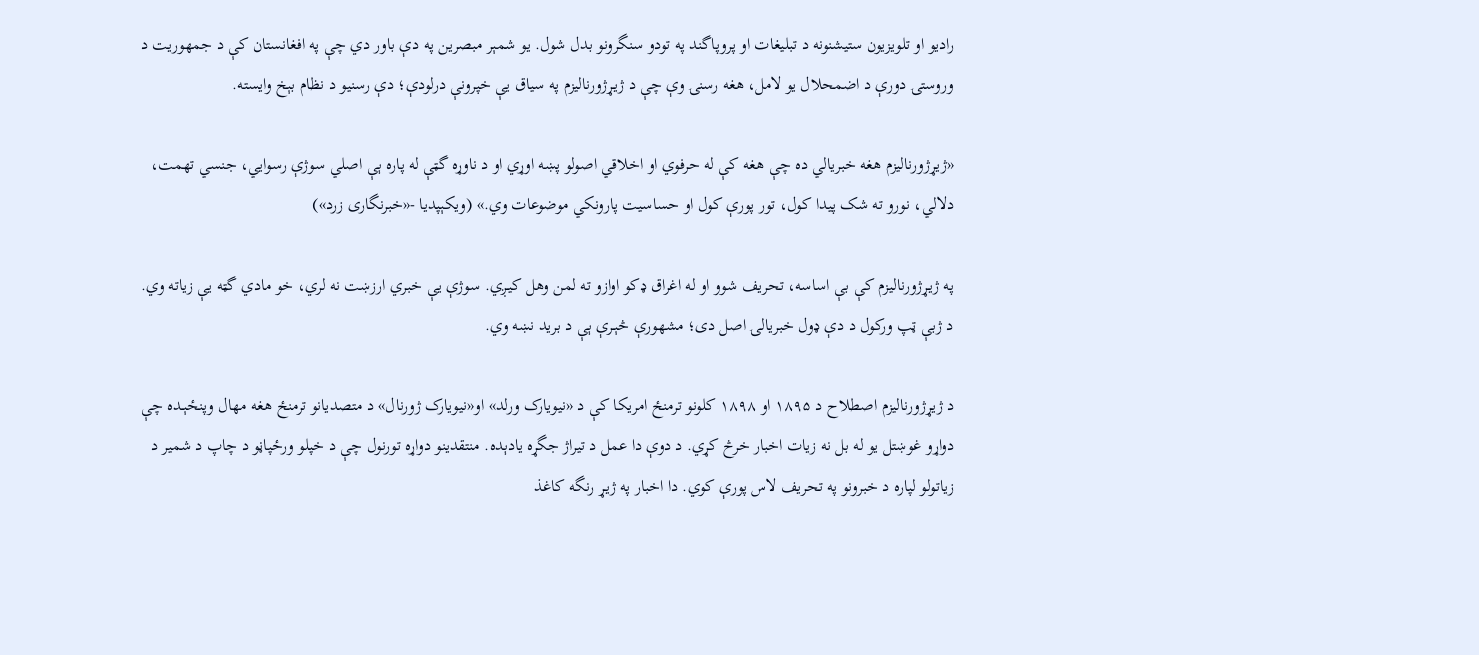رادیو او تلویزیون ستیشنونه د تبلیغات او پروپاگند په تودو سنگرونو بدل شول. یو شمېر مبصرین په دې باور دي چې په افغانستان کې د جمهوریت د وروستۍ دورې د اضمحلال یو لامل، هغه رسنۍ وې چې د ژیـړژورنالیزم په سیاق یې خپرونې درلودې؛ دې رسنیو د نظام بېخ وایسته.

«ژیـړژورنالیزم هغه خبریالي ده چې هغه کې له حرفوي او اخلاقي اصولو پښه اوړي او د ناوړه گټې له پاره ېې اصلي سوژې رسوايي، جنسي تهمت، دلالي، نورو ته شک پیدا کول، تور پورې کول او حساسیت پارونکي موضوعات وي.» (ویکېپدیا -«خبرنگاری زرد»)

په ژیـړژورنالیزم کې بې اساسه، تحریف شوو او له اغراق ډکو اوازو ته لمن وهل کیـږي. سوژې یې خبري ارزښت نه لري، خو مادي گټه یې زیاته وي. د ژبې ټپ ورکول د دې ډول خبریالۍ اصل دی؛ مشهورې څېـرې ېې د برید نښه وي.

د ژیـړژورنالیزم اصطلاح د ۱۸۹۵ او ۱۸۹۸ کلونو ترمنځ امریکا کې د «نیویارک ورلد» او«نیویارک ژورنال» د متصدیانو ترمنځ هغه مهال وپنځېـده چې دواړو غوښتل یو له بل نه زیات اخبار خرڅ کړي. د دوې دا عمل د تیراژ جگړه یادېده. منتقدینو دواړه تورنول چې د خپلو ورځپاڼو د چاپ د شمیر د زیاتولو لپاره د خبرونو په تحریف لاس پورې کوي. دا اخبار په ژیـړ رنگه کاغذ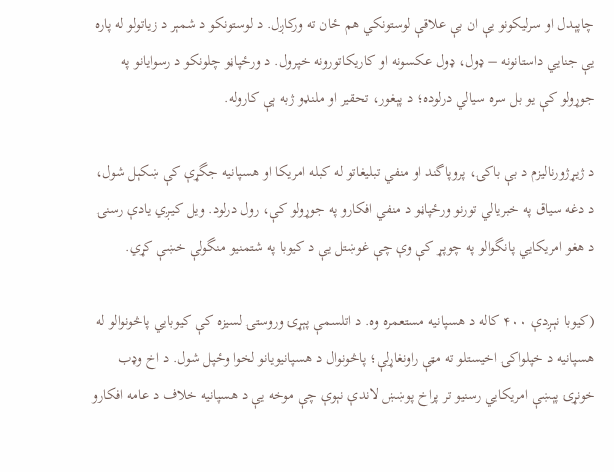چاپېدل او سرلیکونو یې ان بې علاقې لوستونکي هم ځان ته ورکاږل. د لوستونکو د شمېر د زیاتولو له پاره یې جنايي داستانونه – ډول، ډول عکسونه او کاریکاتورونه خپرول. د ورځپاڼو چلونکو د رسوایانو په جوړولو کې یو بل سره سیالي درلوده؛ د پېغور، تحقیر او ملنډو ژبه ېې کاروله.

د ژیـړژورنالیزم د بې باکۍ، پروپاگند او منفي تبلیغاتو له کبله امریکا او هسپانیه جگړې کې ښکېل شول، د دغه سیاق په خبریالي تورنو ورځپاڼو د منفي افکارو په جوړولو کې، رول درلود. ویل کیـږي یادې رسنۍ د هغو امریکايي پانگوالو په چوپـړ کې وې چې غوښتل یې د کیوبا په شتمنيو منگولې خښې کړي.

(کیوبا نېـږدې ۴۰۰ کاله د هسپانیه مستعمره وه. د اتلسمې پېړۍ وروستۍ لسیزه کې کیوبايي پاڅونوالو له هسپانیه د خپلواکۍ اخیستلو ته مټې راونغاړلې؛ پاڅونوال د هسپانیویانو لخوا وځپل شول. د اخ وډب خونړۍ پېښې امریکايي رسنیو تر پراخ پوښښ لاندې نېوې چې موخه یې د هسپانیه خلاف د عامه افکارو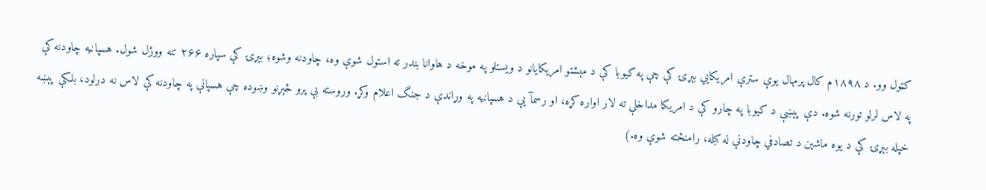کټول وو. د ۱۸۹۸م کال پرمهال یوې سترې امریکايي بېړۍ کې چې په کیوبا کې د مېشتو امریکایانو د ویستلو په موخه د هاوانا بندر ته استول شوې وه، چاودنه وشوه؛ بېړۍ کې سپاره ۲۶۶ تنه ووژل شول. هسپانیه چاودنه کې په لاس لرلو تورنه شوه. دې پېښې د کیوبا په چارو کې د امریکا مداخلې ته لار اواره کړه، او رسمآ یې د هسپانیه په وړاندې د جنگ اعلام وکړ. وروسته بې پرو څېړنو وښوده چې هسپانې په چاودنه کې لاس نه درلود، بلکې پېښه خپله بېړۍ کې د یوه ماشین د تصادفي چاودنې له کبله، رامنځته شوې وه.)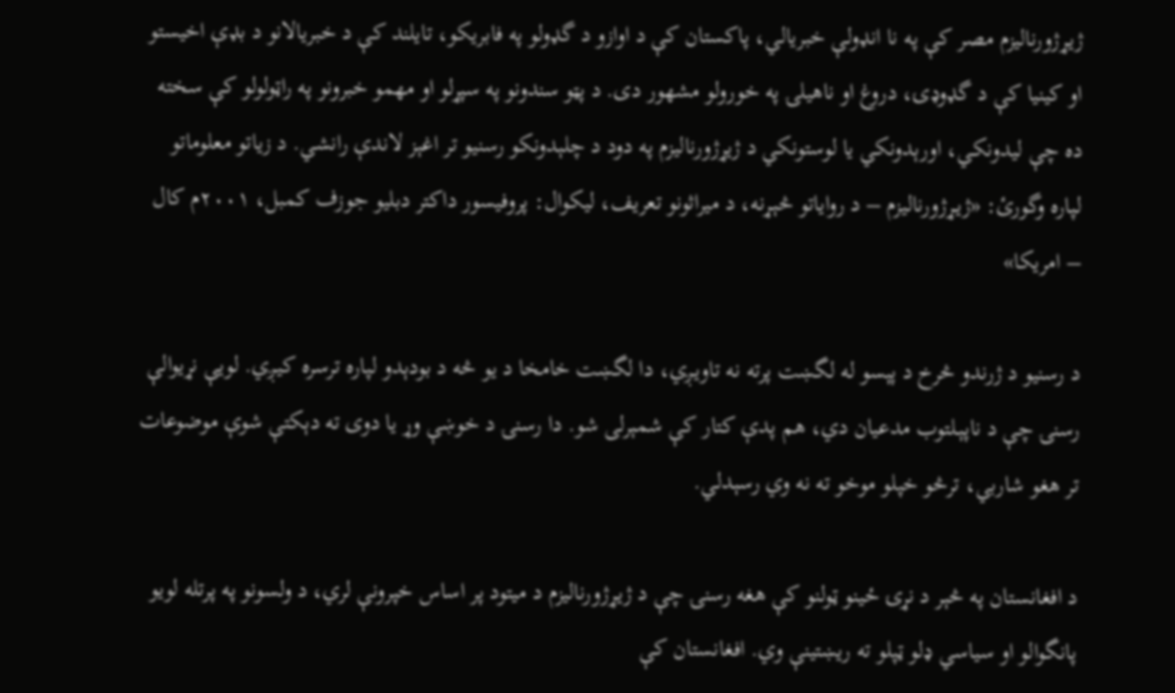ژیـړژورنالیزم مصر کې په نا انډولې خبریالي، پاکستان کې د اوازو د گډولو په فابریکو، تایلند کې د خبریالانو د بډې اخیستو او کینیا کې د گډوډۍ، دروغ او ناهیلۍ په خورولو مشهور دی. د پټو سندونو په سپړلو او مهمو خبرونو په راټولولو کې سخته ده چې لیدونکي، اورېدونکي یا لوستونکي د ژیړژورنالیزم په دود د چلېدونکو رسنیو تر اغېز لاندې رانشي. د زیاتو معلوماتو لپاره وگورئ: «ژیـړژورنالیزم – د روایاتو څېـړنه، د میراثونو تعریف، لیکوال: پروفیسور داکتر دبلیو جوزف کمبل، ۲۰۰۱م کال – امریکا»

د رسنیو د ژرندو څرخ د پېسو له لگښت پرته نه تاویـږي، دا لگښت خامخا د یو څه د بودېدو لپاره ترسره کیـږي. لویې نړیوالې رسنۍ چې د ناپېـلتوب مدعیان دي، هم پدې کتار کې شمېرلی شو. دا رسنۍ د خوښې وړ یا دوی ته دېکتې شوې موضوعات تر هغو شاربي، ترڅو خپلو موخو ته نه وي رسېدلي.

د افغانستان په څېر د نړۍ ځینو ټولنو کې هغه رسنۍ چې د ژیـړژورنالیزم د میتود پر اساس خپرونې لري، د ولسونو په پرتله لویو پانگوالو او سیاسي ډلو ټپلو ته ریښتینې وي. افغانستان کې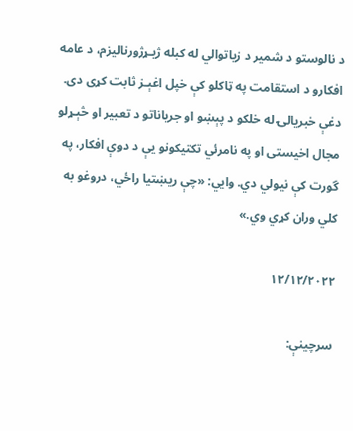د نالوستو د شمیر د زیاتوالي له کبله ژیـړژورنالیزم، د عامه افکارو د استقامت په ټاکلو کې خپل اغېـز ثابت کړی دی. دغې خبریالۍ له خلکو د پېښو او جریاناتو د تعبیر او څېـړلو مجال اخیستی او په نامرئي تکتیکونو یې د دوې افکار، په گورت کې نیولي دي. وايي: «چې ریښتیا راځي، دروغو به کلي وران کړي وي.»

۱۲/۱۲/۲۰۲۲

سرچینې: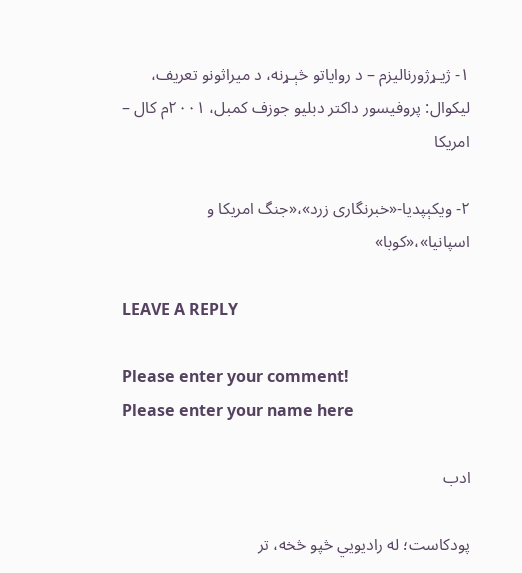۱- ژیـړژورنالیزم – د روایاتو څېـړنه، د میراثونو تعریف، لیکوال: پروفیسور داکتر دبلیو جوزف کمبل، ۲۰۰۱م کال – امریکا

۲- ویکېپدیا-«خبرنگاری زرد»،«جنگ امریکا و اسپانیا»،«کوبا»

LEAVE A REPLY

Please enter your comment!
Please enter your name here

ادب

پودکاست؛ له رادیويي څپو څخه، تر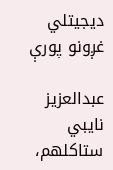دیجیتلي غږونو پورې

عبدالعزیز نایبي ستاکلهم،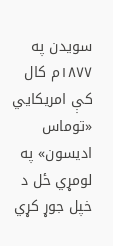سویدن په ۱۸۷۷م کال کې امریکایي «توماس ادیسون» په لومړي ځل د خپل جوړ کړي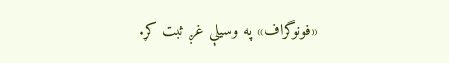«فونوگراف» په وسیلې غږ ثبت کړ.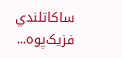ساکاتلندي فزیک‌پوه...